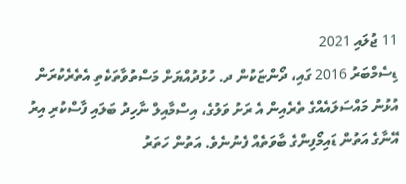11 ޖުލައި 2021
ޑިސެމްބަރު 2016 ގައި، ދޯންޏަކުން ދ. ހުޅުދުއްޔަށް މަސްތުވާތަކެތި އެތެރެކުރަން އުޅުނު މައްސަލައެއްގެ ތެރެއިން އެ ރަށު ވަލުގެ، އިސްމާއިލް ނާހިދު ބަލައި ފާސްކުރި އިރު އޭނާގެ އަތުން ޑައިމޯފިންގެ ބާވަތެއް ފެނުނެވެ. އަތުން ހަތަރު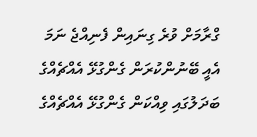ގްރާމަށް ވުރެ ގިނައިން ފެނިއްޖެ ނަމަ އެއީ ބޭނުންކުރަން ގެންގުޅޭ އެއްޗެއްގެ ބަދަލުގައި ވިއްކަން ގެންގުޅޭ އެއްޗެއްގެ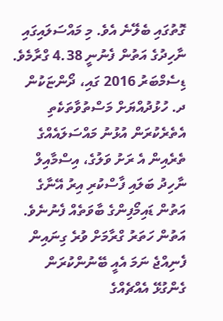ގޮތުގައި ބެލޭނެ އެވެ. މި މައްސަލައިގައި ނާހިދުގެ އަތުން ފެނުނީ 4.38 ގްރާމެވެ.
ޑިސެމްބަރު 2016 ގައި، ދޯންޏަކުން ދ. ހުޅުދުއްޔަށް މަސްތުވާތަކެތި އެތެރެކުރަން އުޅުނު މައްސަލައެއްގެ ތެރެއިން އެ ރަށު ވަލުގެ، އިސްމާއިލް ނާހިދު ބަލައި ފާސްކުރި އިރު އޭނާގެ އަތުން ޑައިމޯފިންގެ ބާވަތެއް ފެނުނެވެ. އަތުން ހަތަރު ގްރާމަށް ވުރެ ގިނައިން ފެނިއްޖެ ނަމަ އެއީ ބޭނުންކުރަން ގެންގުޅޭ އެއްޗެއްގެ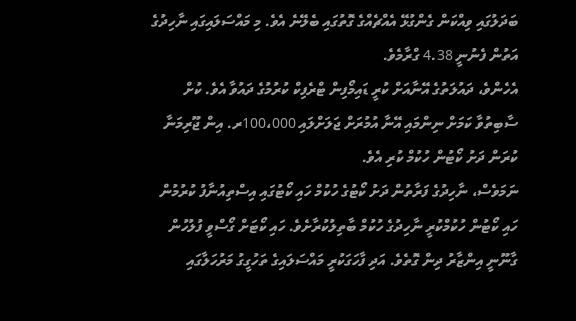ބަދަލުގައި ވިއްކަން ގެންގުޅޭ އެއްޗެއްގެ ގޮތުގައި ބެލޭނެ އެވެ. މި މައްސަލައިގައި ނާހިދުގެ އަތުން ފެނުނީ 4.38 ގްރާމެވެ.
އެހެންވެ، ދައުލަތުގެ އޭނާއަށް ކުރީ ޑައިމޯފިން ޓްރެފިކް ކުރުމުގެ ދައުވާ އެވެ. ކުށް ސާބިތުވާ ކަމަށް ނިންމައި އޭނާ އުމުރަށް ޖަލަށްލައި 100،000ރ. އިން ޖޫރިމަނާ ކުރަން ދަށު ކޯޓުން ހުކުމް ކުރި އެވެ.
ނަމަވެސް، ނާހިދުގެ ފަރާތުން ދަށު ކޯޓުގެ ހުކުމް ހައި ކޯޓުގައި އިސްތިއުނާފު ކުރުމުން ހައި ކޯޓުން ހުކުމްކުރީ ނާހިދުގެ ހުކުމް ބާތިލުކުރާށެވެ. ހައި ކޯޓަށް ގޯސްވީ ފުލުހުން ގާނޫނީ އިންޒާރު ދިން ގޮތެވެ. އަދި ފާހަގަކުރީ މައްސަލައިގެ ތަހުގީގު މަރުހަލާގައި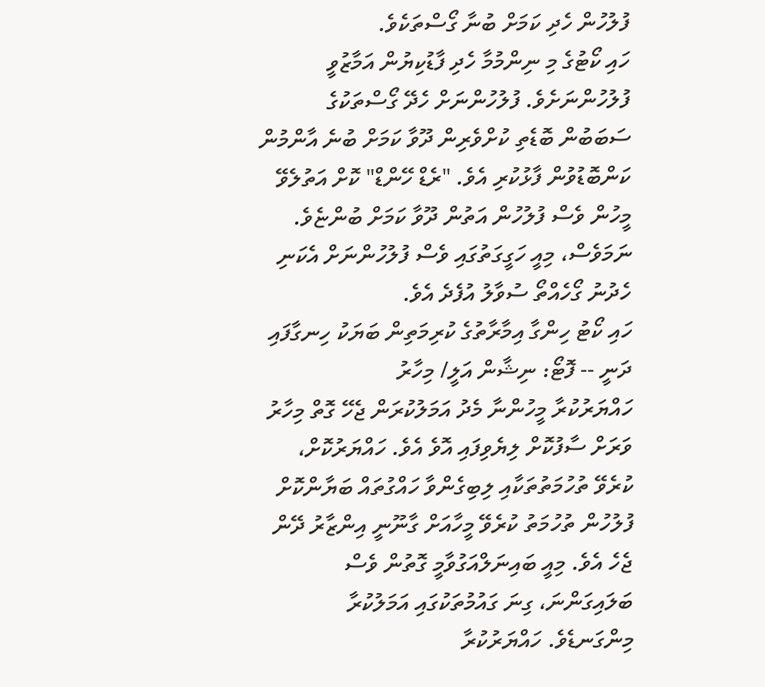ފުލުހުން ހެދި ކަމަށް ބުނާ ގޯސްތަކެވެ.
ހައި ކޯޓުގެ މި ނިންމުމާ ހެދި ފާޑުކިޔުން އަމާޒުވީ ފުލުހުންނަށެވެ. ފުލުހުންނަށް ހެދޭ ގޯސްތަކުގެ ސަބަބުން ބޮޑެތި ކުށްވެރިން ދޫވާ ކަމަށް ބުނެ އާންމުން ކަންބޮޑުވުން ފާޅުކުރި އެވެ. "ރެޑް ހޭންޑް" ކޮށް އަތުލެވޭ މީހުން ވެސް ފުލުހުން އަތުން ދޫވާ ކަމަށް ބުންޏެވެ. ނަމަވެސް، މިއީ ހަގީގަތުގައި ވެސް ފުލުހުންނަށް އެކަނި ހެދުނު ގޯހެއްތޯ ސުވާލު އުފެދެ އެވެ.
ހައި ކޯޓު ހިންގާ އިމާރާތުގެ ކުރިމަތިން ބަޔަކު ހިނގާފައި ދަނީ -- ފޮޓޯ: ނިޝާން އަލީ/ މިހާރު
ހައްޔަރުކުރާ މީހުންނާ މެދު އަމަލުކުރަން ޖެހޭ ގޮތް މިހާރު ވަރަށް ސާފުކޮށް ލިޔެވިފައި އޮވެ އެވެ. ހައްޔަރުކޮށް، ކުރެވޭ ތުހުމަތުތަކާއި ލިބިގެންވާ ހައްގުތައް ބަޔާންކޮށް ފުލުހުން ތުހުމަތު ކުރެވޭ މީހާއަށް ގާނޫނީ އިންޒާރު ދޭން ޖެހެ އެވެ. މިއީ ބައިނަލްއަގުވާމީ ގޮތުން ވެސް ބަލައިގަންނަ، ގިނަ ގައުމުތަކުގައި އަމަލުކުރާ މިންގަނޑެވެ. ހައްޔަރުކުރާ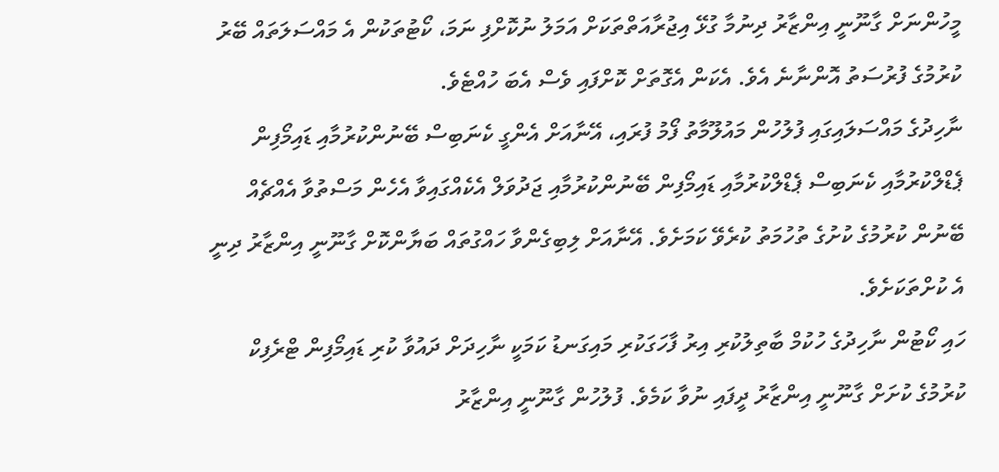މީހުންނަށް ގާނޫނީ އިންޒާރު ދިނުމާ ގުޅޭ އިޖުރާއަތްތަކަށް އަމަލު ނުކޮށްފި ނަމަ، ކޯޓުތަކުން އެ މައްސަލަތައް ބޭރު ކުރުމުގެ ފުރުސަތު އޮންނާނެ އެވެ. އެކަން އެގޮތަށް ކޮށްފައި ވެސް އެބަ ހުއްޓެވެ.
ނާހިދުގެ މައްސަލައިގައި ފުލުހުން މައުލޫމާތު ފޯމު ފުރައި، އޭނާއަށް އެންގީ ކެނަބިސް ބޭނުންކުރުމާއި ޑައިމޯފިން ޕެޑްލްކުރުމާއި ކެނަބިސް ޕެޑްލްކުރުމާއި ޑައިމޯފިން ބޭނުންކުރުމާއި ޖަދުވަލް އެކެއްގައިވާ އެހެން މަސްތުވާ އެއްޗެއް ބޭނުން ކުރުމުގެ ކުށުގެ ތުހުމަތު ކުރެވޭ ކަމަށެވެ. އޭނާއަށް ލިބިގެންވާ ހައްގުތައް ބަޔާންކޮށް ގާނޫނީ އިންޒާރު ދިނީ އެ ކުށްތަކަށެވެ.
ހައި ކޯޓުން ނާހިދުގެ ހުކުމް ބާތިލުކުރި އިރު ފާހަގަކުރި މައިގަނޑު ކަމަކީ ނާހިދަށް ދައުވާ ކުރި ޑައިމޯފިން ޓްރެފިކް ކުރުމުގެ ކުށަށް ގާނޫނީ އިންޒާރު ދީފައި ނުވާ ކަމެވެ. ފުލުހުން ގާނޫނީ އިންޒާރު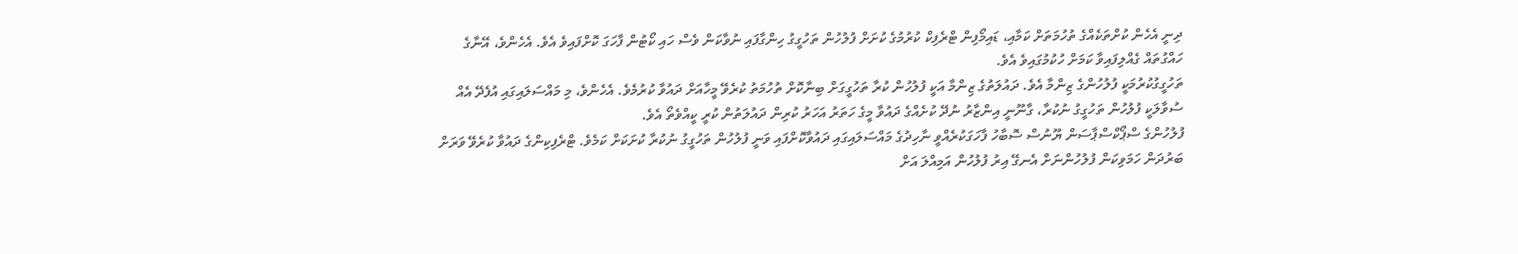ދިނީ އެހެން ކުށްތަކެއްގެ ތުހުމަތަށް ކަމާއި، ޑައިމޯފިން ޓްރެފިކް ކުރުމުގެ ކުށަށް ފުލުހުން ތަހުގީގު ހިންގާފައި ނުވާކަން ވެސް ހައި ކޯޓުން ފާހަގަ ކޮށްފައިވެ އެވެ. އެހެންވެ، އޭނާގެ ހައްގުތައް ގެއްލިފައިވާ ކަމަށް ހުކުމުގައިވެ އެވެ.
ތަހުގީގުކުރުމަކީ ފުލުހުންގެ ޒިންމާ އެވެ. ދައުލަތުގެ ޒިންމާ އަކީ ފުލުހުން ކުރާ ތަހުގީގަށް ބިނާކޮށް ތުހުމަތު ކުރެވޭ މީހާއަށް ދައުވާ ކުރުމެވެ. އެހެންވެ، މި މައްސަލައިގައި އުފެދޭ އެއް ސުވާލަކީ ފުލުހުން ތަހުގީގު ނުކުރާ، ގާނޫނީ އިންޒާރު ނުދޭ ކުށެއްގެ ދައުވާ މީގެ ހަތަރު އަހަރު ކުރިން ދައުލަތުން ކުރީ ކީއްވެތޯ އެވެ.
ފުލުހުންގެ ސްޕޯކްސްޕާސަން ޔޫނުސް ސޮބާހު ފާހަގަކުރެއްވީ ނާހިދުގެ މައްސަލައިގައި ދައުވާކޮށްފައި ވަނީ ފުލުހުން ތަހުގީގު ނުކުރާ ކުށަކަށް ކަމެވެ. ޓްރެފިކިންގެ ދައުވާ ކުރެވޭ ވަރަށް ބަރުދަން ހަމަވިކަން ފުލުހުންނަށް އެނގޭ އިރު ފުލުހުން އަމިއްލަ އަށް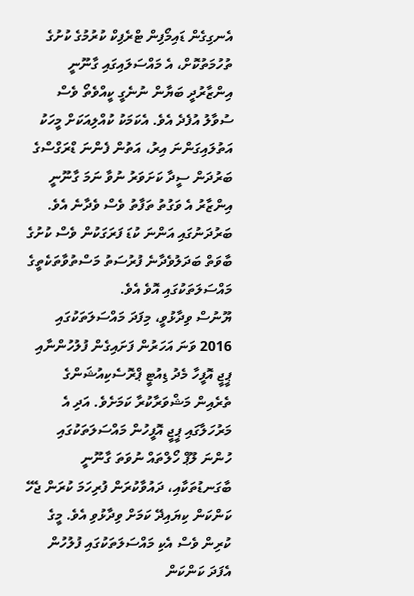އެނގިގެން ޑައިމޯފިން ޓްރެފިކް ކުރުމުގެ ކުށުގެ ތުހުމަތުކޮށް، އެ މައްސަލައިގައި ގާނޫނީ އިންޒާރުދީ ބަޔާން ނުނެގީ ކީއްވެތޯ ވެސް ސުވާލު އުފެދެ އެވެ. އެކަމަކު ކުއްލިއަކަށް މީހަކު އަތުލައިގަންނަ އިރު، އަތުން ފެންނަ ޑްރަގްސްގެ ބަރުދަން ސީދާ ކަށަވަރު ނުވާ ނަމަ ގާނޫނީ އިންޒާރު އެ ވަގުތު ތަފާތު ވެސް ވެދާނެ އެވެ. ބަރުދަނުގައި އަންނަ ކުޑަ ފަރަގަކުން ވެސް ކުށުގެ ބާވަތް ބަދަލުވެދާނެ ފުރުސަތު މަސްތުވާތަކެތީގެ މައްސަލަތަކުގައި އޮވެ އެވެ.
ޔޫނުސް ވިދާޅުވީ، މިފަދަ މައްސަލަތަކުގައި 2016 ވަނަ އަހަރުން ފަށައިގެން ފުލުހުންނާއި ޕީޖީ އޮފީހާ މެދު ޑިއުޓީ ޕްރޮސެކިއުޝަންގެ ތެރެއިން މަޝްވަރާކުރާ ކަމަށެވެ. އަދި އެ މަރުހަލާގައި ޕީޖީ އޮފީހުން މައްސަލަތަކުގައި ހުންނަ ލޫޕް ހޯލްތައް ނުވަތަ ގާނޫނީ ބާގަނޑުތަކާއި، ދައުވާކުރަން ފުރިހަމަ ކުރަން ޖެހޭ ކަންކަން ކިޔައިދޭ ކަމަށް ވިދާޅުވި އެވެ. މީގެ ކުރިން ވެސް އެކި މައްސަލަތަކުގައި ފުލުހުން އެފަދަ ކަންކަން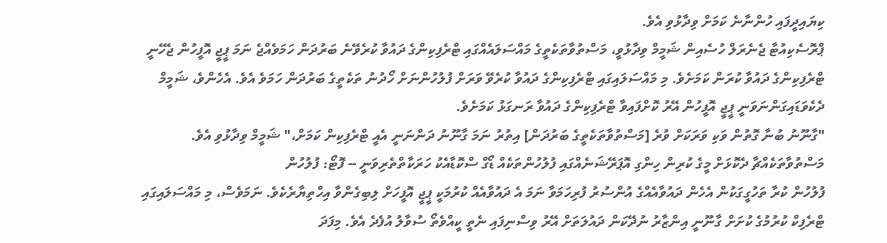ކިޔައިދީފައި ހުންނާނެ ކަމަށް ވިދާޅުވި އެވެ.
ޕްރޮސެކިއުޓާ ޖެނެރަލް ހުސެއިން ޝަމީމް ވިދާޅުވީ، މަސްތުވާތަކެތީގެ މައްސަލައެއްގައި ޓްރެފިކިންގެ ދައުވާ ކުރެވޭނެ ބަރުދަން ހަމަވެއްޖެ ނަމަ ޕީޖީ އޮފީހުން ޖެހޭނީ ޓްރެފިކިންގެ ދައުވާ ކުރަން ކަމަށެވެ. މި މައްސަލައިގައި ޓްރެފިކިންގެ ދައުވާ ކުރެވޭ ވަރަށް ފުލުހުންނަށް ހޯދުނު ތަކެތީގެ ބަރުދަން ހަމަވެ އެވެ. އެހެންވެ، ޝަމީމް ދެކެވަޑައިގަންނަވަނީ ޕީޖީ އޮފީހުން އޭރު ކޮށްފައިވާ ޓްރެފިކިންގެ ދައުވާ ރަނގަޅު ކަމަށެވެ.
"ގާނޫނު ބުނާ ގޮތުން ވަކި ވަރަކަށް ވުރެ [މަސްތުވާތަކެތީގެ ބަރުދަން] އިތުރު ނަމަ ގާނޫނު ދަންނަނީ އެއީ ޓްރެފިކިން ކަމަށް،" ޝަމީމް ވިދާޅުވި އެވެ.
މަސްތުވާތަކެއްޗާ ދެކޮޅަށް މީގެ ކުރިން ހިންގި އޮޕަރޭޝަނެއްގައި ފުލުހުންތަކެއް ޑޯގް ސްކޮޑާއެކު ހަރަކާތްތެރިވަނީ -- ފޮޓޯ: ފުލުހުން
ފުލުހުން ކުރާ ތަހުގީގަކުން އެހެން ދައުވާއެއްގެ އުންސުރު ފުރިހަމަވާ ނަމަ އެ ދައުވާއެއް ކުރުމަކީ ޕީޖީ އޮފީހަށް ލިބިގެންވާ އިހްތިޔާރެކެވެ. ނަމަވެސް، މި މައްސަލައިގައި ޓްރެފިކް ކުރުމުގެ ކުށަށް ގާނޫނީ އިންޒާރު ނުދޭކަން ދައުލަތަށް އޭރު ވިސްނިފައި ނެތީ ކީއްވެތޯ ސުވާލު އުފެދެ އެވެ. މިފަދަ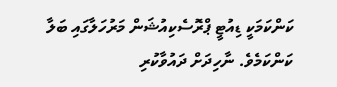ކަންކަމަކީ ޑިއުޓީ ޕްރޮސެކިއުޝަން މަރުހަލާގައި ބަލާ ކަންކަމެވެ. ނާހިދަށް ދައުވާކުރި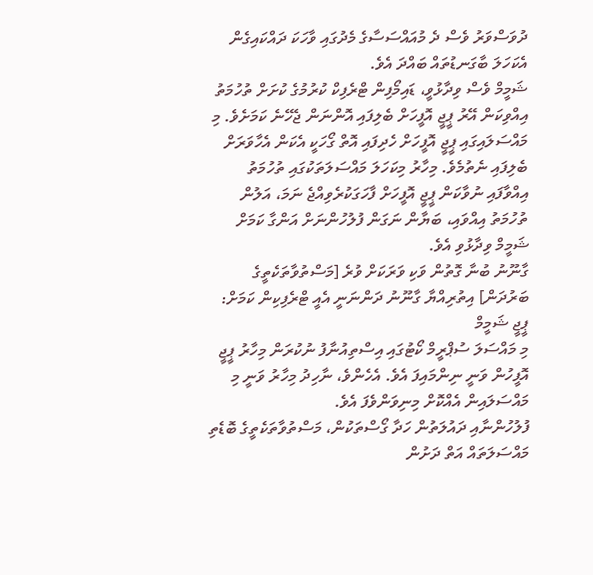ދުވަސްވަރު ވެސް ދެ މުއައްސަސާގެ މެދުގައި ވާހަކަ ދައްކައިގެން އެކަހަލަ ބާގަނޑުތައް ބައްދަ އެވެ.
ޝަމީމް ވެސް ވިދާޅުވީ، ޑައިމޯފިން ޓްރެފިކް ކުރުމުގެ ކުށަށް ތުހުމަތު އިއްވިކަން އޭރު ޕީޖީ އޮފީހަށް ބެލިފައި އޮންނަން ޖެހޭނެ ކަމަށެވެ. މި މައްސަލައިގައި ޕީޖީ އޮފީހަށް ހެދިފައި އޮތް ގޯހަކީ އެކަން އެހާވަރަށް ބެލިފައި ނެތުމެވެ. މިހާރު މިކަހަލަ މައްސަލަތަކުގައި ތުހުމަތު އިއްވާފައި ނުވާކަން ޕީޖީ އޮފީހަށް ފާހަގަކުރެވިއްޖެ ނަމަ، އަލުން ތުހުމަތު އިއްވައި، ބަޔާން ނަގަން ފުލުހުންނަށް އަންގާ ކަމަށް ޝަމީމް ވިދާޅުވި އެވެ.
ގާނޫނު ބުނާ ގޮތުން ވަކި ވަރަކަށް ވުރެ [މަސްތުވާތަކެތީގެ ބަރުދަން] އިތުރިއްޔާ ގާނޫނު ދަންނަނީ އެއީ ޓްރެފިކިން ކަމަށް: ޕީޖީ ޝަމީމް
މި މައްސަލަ ސުޕްރީމް ކޯޓުގައި އިސްތިއުނާފު ނުކުރަން މިހާރު ޕީޖީ އޮފީހުން ވަނީ ނިންމައިފަ އެވެ. އެހެންވެ، ނާހިދު މިހާރު ވަނީ މި މައްސަލައިން އެއްކޮށް މިނިވަންވެފަ އެވެ.
ފުލުހުންނާއި ދައުލަތުން ހަދާ ގޯސްތަކުން، މަސްތުވާތަކެތީގެ ބޮޑެތި މައްސަލަތައް އަތް ދަށުން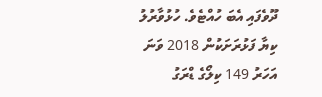ދޫވެފައި އެބަ ހުއްޓެވެ. ހުޅުވާރުލު ކިޔާ ފަޅުރަށަކުން 2018 ވަނަ އަހަރު 149 ކިލޯގެ ޑްރަގު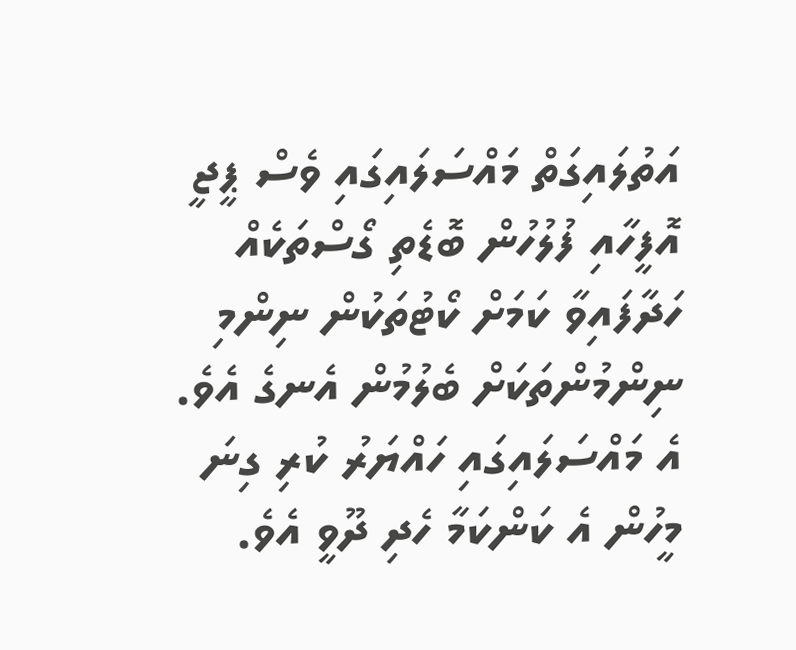އަތުލައިގަތް މައްސަލައިގައި ވެސް ޕީޖީ އޮފީހާއި ފުލުހުން ބޮޑެތި ގޯސްތަކެއް ހަދާފައިވާ ކަމަށް ކޯޓުތަކުން ނިންމި ނިންމުންތަކަށް ބެލުމުން އެނގެ އެވެ. އެ މައްސަލައިގައި ހައްޔަރު ކުރި ގިނަ މީހުން އެ ކަންކަމާ ހެދި ދޫވީ އެވެ.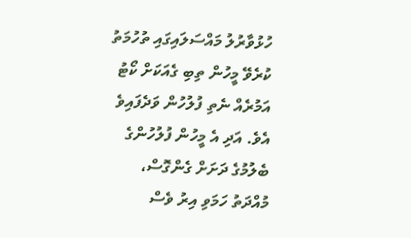ހުޅުވާރުލު މައްސަލައިގައި ތުހުމަތު ކުރެވޭ މީހުން ތިބި ގެއަކަށް ކޯޓު އަމުރެއް ނެތި ފުލުހުން ވަދެފައިވެ އެވެ. އަދި އެ މީހުން ފުލުހުންގެ ބެލުމުގެ ދަށަށް ގެންގޮސް، މުއްދަތު ހަމަވި އިރު ވެސް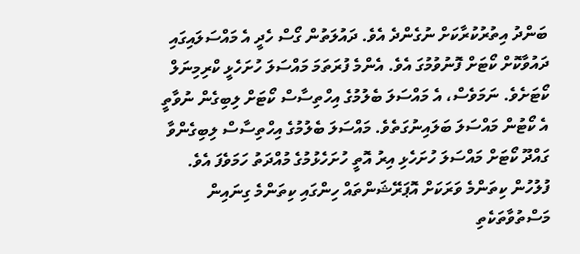ބަންދު އިތުރުކުރާކަށް ނުގެންދެ އެވެ. ދައުލަތުން ގޯސް ހެދީ އެ މައްސަލައިގައި ދައުވާކޮށް ކޯޓަށް ފޮނުވުމުގަ އެވެ. އެންމެ ފުރަތަމަ މައްސަލަ ހުށަހެޅީ ކްރިމިނަލް ކޯޓަށެވެ. ނަމަވެސް، އެ މައްސަލަ ބެލުމުގެ އިހްތިސާސް ކޯޓަށް ލިބިގެން ނުވާތީ އެ ކޯޓުން މައްސަލަ ބަލައިނުގަތެވެ. މައްސަލަ ބެލުމުގެ އިހްތިސާސް ލިބިގެންވާ ގައްދޫ ކޯޓަށް މައްސަލަ ހުށަހެޅި އިރު އޮތީ ހުށަހެޅުމުގެ މުއްދަތު ހަމަވެފަ އެވެ.
ފުލުހުން ކިތަންމެ ވަރަކަށް އޮޕަރޭޝަންތައް ހިންގައި ކިތަންމެ ގިނައިން މަސްތުވާތަކެތި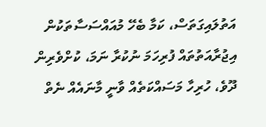އަތުލައިގަތަސް، ކަމާ ބެހޭ މުއައްސަސާތަކުން އިޖުރާއަތުތައް ފުރިހަމަ ނުކުރާ ނަމަ، ކުށްވެރިން ދޫވެ، ހުރިހާ މަސައްކަތެއް ވާނީ މާނައެއް ނެތް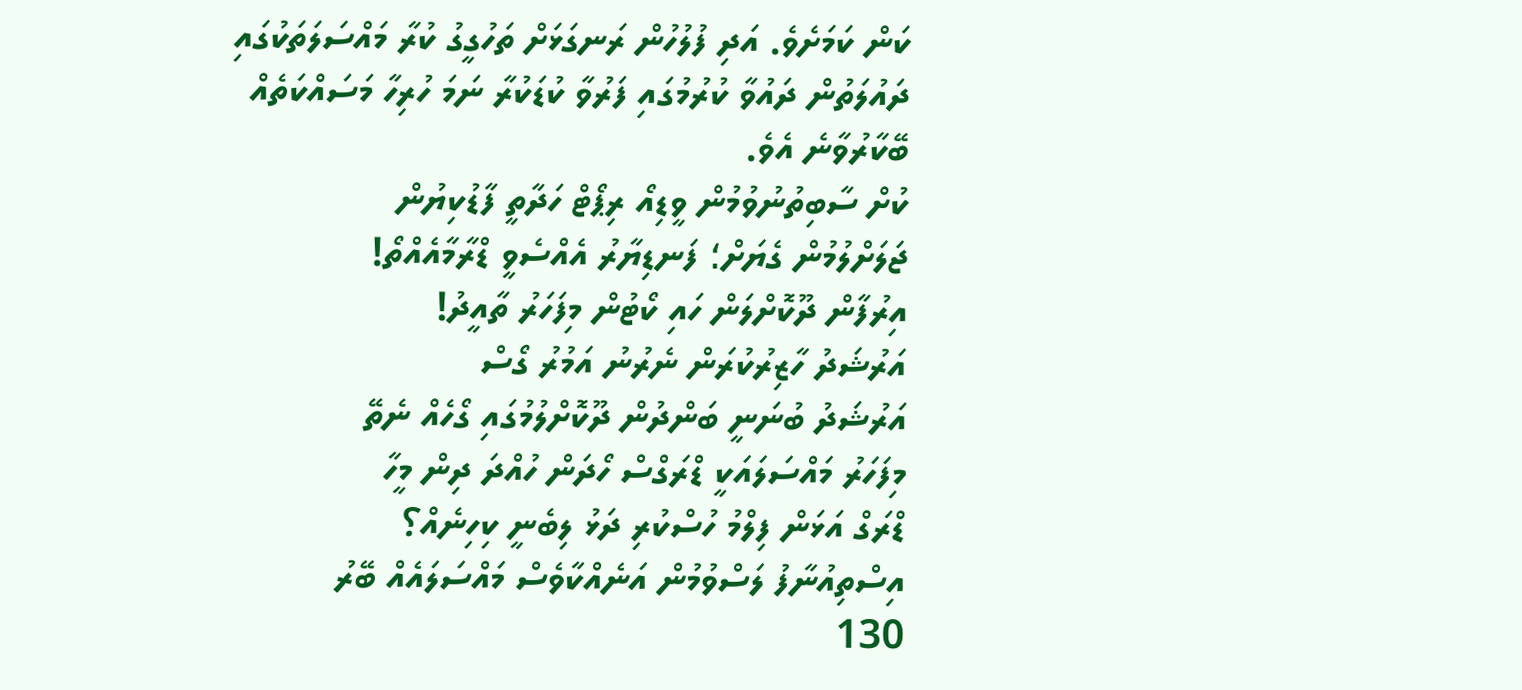ކަން ކަމަށެވެ. އަދި ފުލުހުން ރަނގަޅަށް ތަހުގީގު ކުރާ މައްސަލަތަކުގައި ދައުލަތުން ދައުވާ ކުރުމުގައި ފަރުވާ ކުޑަކުރާ ނަމަ ހުރިހާ މަސައްކަތެއް ބޭކާރުވާނެ އެވެ.
ކުށް ސާބިތުނުވުމުން ވީޑިއޯ ރިޕޯޓް ހަދާތީ ފާޑުކިޔުން
ޖަލަށްލުމުން ގެޔަށް؛ ފަނޑިޔާރު އެއްސެވީ ޑްރާމާއެއްތޯ!
އިރުފާން ދޫކޮށްލަން ހައި ކޯޓުން މިފަހަރު ތާއީދު!
އަރުޝަދު ހާޒިރުކުރަން ނެރުނު އަމުރު ގޯސް
އަރުޝަދު ބުނަނީ ބަންދުން ދޫކޮށްލުމުގައި ގޯހެއް ނެތޭ
މިފަހަރު މައްސަލައަކީ ޑްރަގްސް ހޯދަން ހުއްދަ ދިން މީހާ
ޑްރަގް އަޅަން ފިލްމު ހުސްކުރި ދަޅު ލިބެނީ ކިހިނެއް؟
އިސްތިއުނާފު ލަސްވުމުން އަނެއްކާވެސް މައްސަލައެއް ބޭރު
130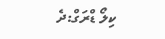ކިލޯ ޑްރަގް:ދެ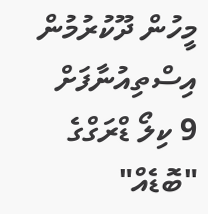މީހުން ދޫކުރުމުން އިސްތިއުނާފަށް
9 ކިލޯ ޑްރަގްގެ "ބޮޑެއް"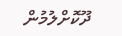ދޫކޮށްލުމުން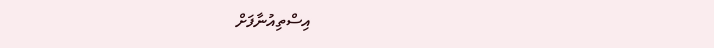އިސްތިއުނާފަށް